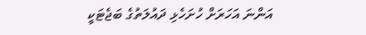އަންނަ އަހަރަށް ހުށަހެޅި ދައުލަތުގެ ބަޖެޓަކީ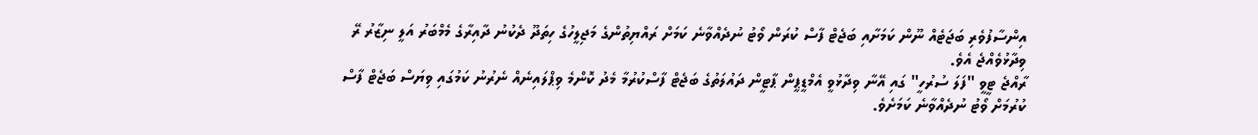އިންސާފުވެރި ބަޖަޓެއް ނޫން ކަމަށާއި ބަޖެޓް ފާސް ކުރަން ވޯޓު ނުދެއްވާނެ ކަމަށް ރައްޔިތުންގެ މަޖިލީހުގެ ހިތަދޫ ދެކުނު ދާއިރާގެ މެމްބަރު އަލީ ނިޒާރު ރޭ ވިދާޅުވެއްޖެ އެވެ.
ރާއްޖެ ޓީވީ "ފަލަ ސުރުހީ" ގައި އޭނާ ވިދާޅުވީ އެމްޑީޕީން ޕާޓީން ދައުލަތުގެ ބަޖެޓް ފާސްކުރުމާ މެދު ކޮންމެ ވިޕްލައިނެއް ނެރުނު ކަމުގައި ވިޔަސް ބަޖެޓް ފާސް ކުރުމަށް ވޯޓު ނުދެއްވާނެ ކަމަށެވެ.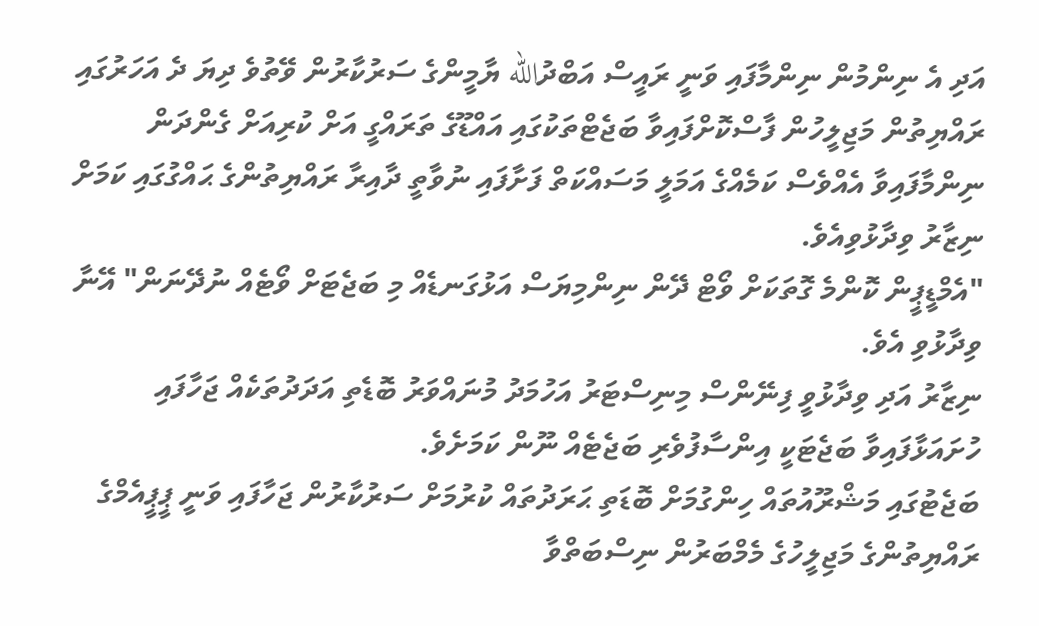އަދި އެ ނިންމުން ނިންމާފައި ވަނީ ރައީސް އަބްދުالله ޔާމީންގެ ސަރުކާރުން ވޭތުވެ ދިޔަ ދެ އަހަރުގައި ރައްޔިތުން މަޖިލީހުން ފާސްކޮށްފައިވާ ބަޖެޓްތަކުގައި އައްޑޫގެ ތަރައްގީ އަށް ކުރިއަށް ގެންދަން ނިންމާފައިވާ އެއްވެސް ކަމެއްގެ އަމަލީ މަސައްކަތް ފަށާފައި ނުވާތީ ދާއިރާ ރައްޔިތުންގެ ޙައްގުގައި ކަމަށް ނިޒާރު ވިދާޅުވިއެވެ.
"އެމްޑީޕީން ކޮންމެ ގޮތަކަށް ވޯޓް ދޭން ނިންމިޔަސް އަޅުގަނޑެއް މި ބަޖެޓަށް ވޯޓެއް ނުދޭނަން" އޭނާ ވިދާޅުވި އެވެ.
ނިޒާރު އަދި ވިދާޅުވީ ފިނޭންސް މިނިސްޓަރު އަހުމަދު މުނައްވަރު ބޮޑެތި އަދަދުތަކެއް ޖަހާފައި ހުށައަޅާފައިވާ ބަޖެޓަކީ އިންސާފުވެރި ބަޖެޓެއް ނޫން ކަމަށެވެ.
ބަޖެޓުގައި މަޝްރޫއުތައް ހިންގުމަށް ބޮޑަތި ޙަރަދުތައް ކުރުމަށް ސަރުކާރުން ޖަހާފައި ވަނީ ޕީޕީއެމްގެ ރައްޔިތުންގެ މަޖިލީހުގެ މެމްބަރުން ނިސްބަތްވާ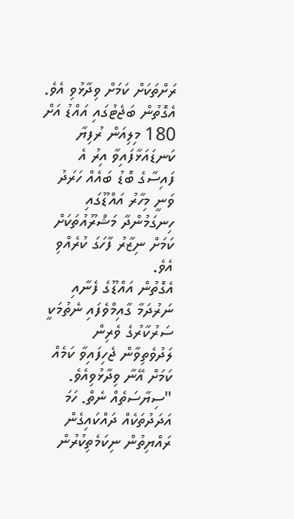ރަށްތަކަށް ކަމަށް ވިދާޅުވި އެވެ.
އެގޮތުން ބަޖެޓުގައި އައްޑު އަށް 180 މިލިއަން ރުފިޔާ ކަނޑައަޅާފައިވާ އިރު އެ ފައިސާގެ ބޮޑު ބައެއް ހަރަދު ވަނީ މިހާރު އައްޑޫގައި ހިނގަމުންދާ މަޝްރޫއުތަކަށް ކަމަށް ނިޒާރު ފާހަގަ ކުރެއްވި އެވެ.
އެގޮތުން އައްޑޫގެ ފެނާއި ނަރުދަމާ ގާއިމްވެފައި ނެތުމަކީ ސަރުކާރުގެ ވެރިން ލަދުވެތިވާން ޖެހިފައިވާ ކަމެއް ކަމަށް އޭނާ ވިދާޅުވިއެވެ.
"ސިޔާސަތެއް ނެތް. ހަމަ އަދަދުތަކެއް ދައްކައިގެން ރައްޔިތުން ނިކަމެތިކުރުން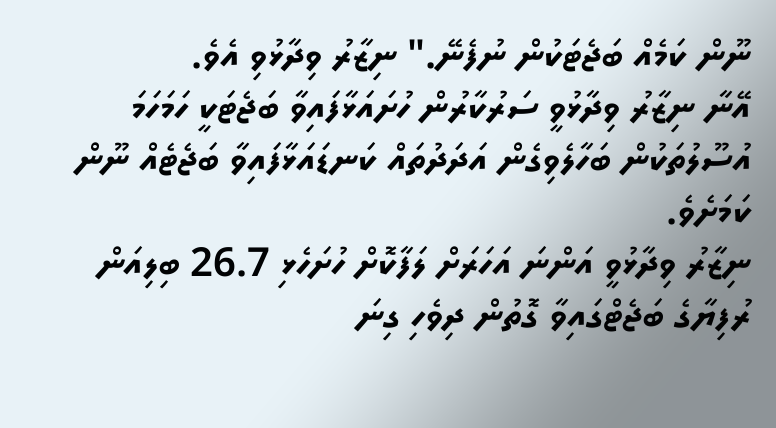ނޫން ކަމެއް ބަޖެޓަކުން ނުފެނޭ." ނިޒާރު ވިދާޅުވި އެވެ.
އޭނާ ނިޒާރު ވިދާޅުވީ ސަރުކާރުން ހުށައަޅާފައިވާ ބަޖެޓަކީ ހަމަހަމަ އުސޫލުތަކުން ބަހާލެވިގެން އަދަދުތައް ކަނޑައަޅާފައިވާ ބަޖެޓެއް ނޫން ކަމަށެވެ.
ނިޒާރު ވިދާޅުވީ އަންނަ އަހަރަށް ލަފާކޮށް ހުށަހެޅި 26.7 ބިލިއަން ރުފިޔާގެ ބަޖެޓްގައިވާ ގޮތުން ދިވެހި ގިނަ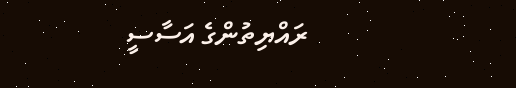ރައްޔިތުންގެ އަސާސީ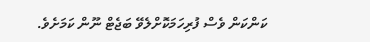ކަންކަން ވެސް ފުރިހަމަކޮށްލެވޭ ބަޖެޓް ނޫން ކަމަށެވެ.